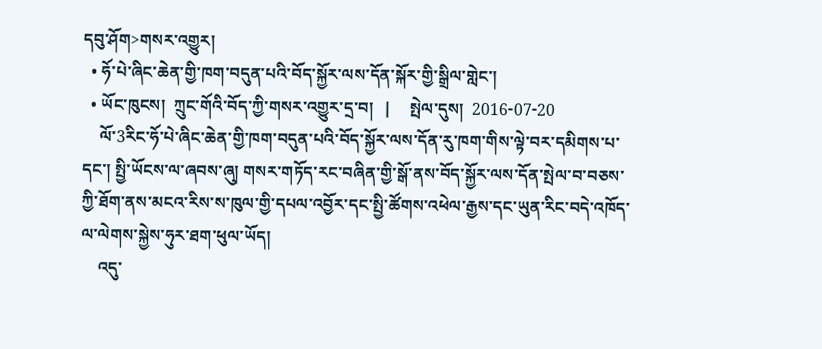དབུ་ཤོག>གསར་འགྱུར།
  • ཧོ་པེ་ཞིང་ཆེན་གྱི་ཁག་བདུན་པའི་བོད་སྐྱོར་ལས་དོན་སྐོར་གྱི་སྒྲིལ་གླེང་།
  • ཡོང་ཁུངས།  ཀྲུང་གོའི་བོད་ཀྱི་གསར་འགྱུར་དྲ་བ།   |     སྤེལ་དུས།  2016-07-20
    ལོ་3རིང་ཧོ་པེ་ཞིང་ཆེན་གྱི་ཁག་བདུན་པའི་བོད་སྐྱོར་ལས་དོན་རུ་ཁག་གིས་ལྟེ་བར་དམིགས་པ་དང་། སྤྱི་ཡོངས་ལ་ཞབས་ཞུ། གསར་གཏོད་རང་བཞིན་གྱི་སྒོ་ནས་བོད་སྐྱོར་ལས་དོན་སྤེལ་བ་བཅས་ཀྱི་ཐོག་ནས་མངའ་རིས་ས་ཁུལ་གྱི་དཔལ་འབྱོར་དང་སྤྱི་ཚོགས་འཕེལ་རྒྱས་དང་ཡུན་རིང་བདེ་འཁོད་ལ་ལེགས་སྐྱེས་ཧུར་ཐག་ཕུལ་ཡོད།
    འདུ་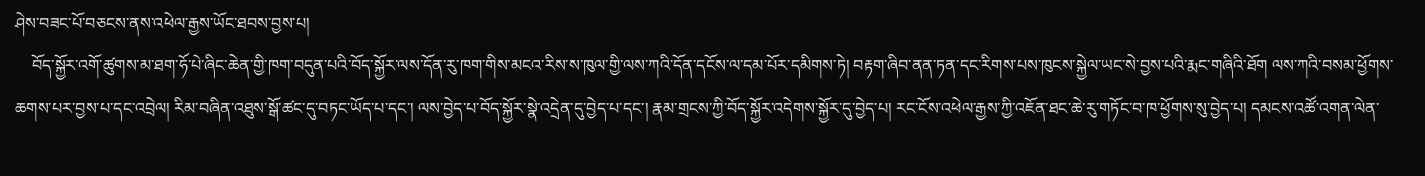ཤེས་བཟང་པོ་བཅངས་ནས་འཕེལ་རྒྱས་ཡོང་ཐབས་བྱས་པ།
    བོད་སྐྱོར་འགོ་ཚུགས་མ་ཐག་ཧོ་པེ་ཞིང་ཆེན་གྱི་ཁག་བདུན་པའི་བོད་སྐྱོར་ལས་དོན་རུ་ཁག་གིས་མངའ་རིས་ས་ཁུལ་གྱི་ལས་ཀའི་དོན་དངོས་ལ་དམ་པོར་དམིགས་ཏེ། བརྟག་ཞིབ་ནན་ཏན་དང་རིགས་པས་ཁུངས་སྐྱེལ་ཡང་སེ་བྱས་པའི་རྨང་གཞིའི་ཐོག ལས་ཀའི་བསམ་ཕྱོགས་ཆགས་པར་བྱས་པ་དང་འབྲེལ། རིམ་བཞིན་འཐུས་སྒོ་ཚང་དུ་བཏང་ཡོད་པ་དང་། ལས་བྱེད་པ་བོད་སྐྱོར་སྣེ་འདྲེན་དུ་བྱེད་པ་དང་། རྣམ་གྲངས་ཀྱི་བོད་སྐྱོར་འདེགས་སྐྱོར་དུ་བྱེད་པ། རང་ངོས་འཕེལ་རྒྱས་ཀྱི་འཇོན་ཐང་ཆེ་རུ་གཏོང་བ་ཁ་ཕྱོགས་སུ་བྱེད་པ། དམངས་འཚོ་འགན་ལེན་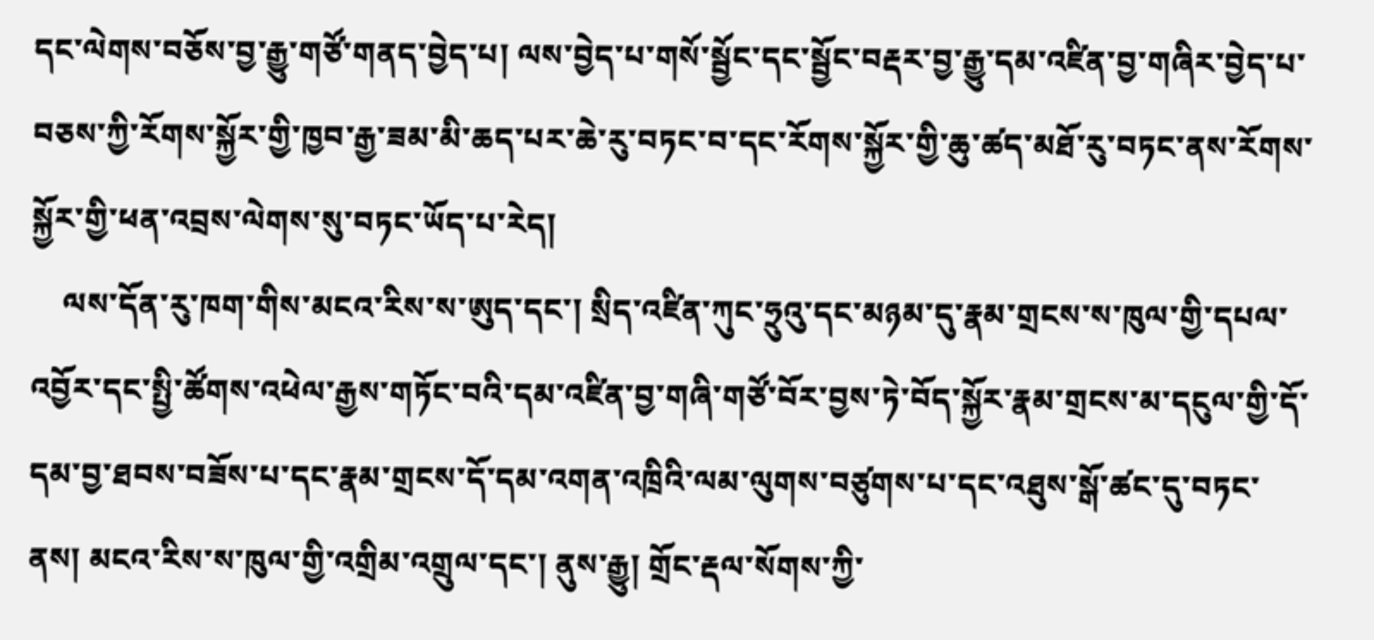དང་ལེགས་བཅོས་བྱ་རྒྱུ་གཙོ་གནད་བྱེད་པ། ལས་བྱེད་པ་གསོ་སྦྱོང་དང་སྦྱོང་བརྡར་བྱ་རྒྱུ་དམ་འཛིན་བྱ་གཞིར་བྱེད་པ་བཅས་ཀྱི་རོགས་སྐྱོར་གྱི་ཁྱབ་རྒྱ་ཟམ་མི་ཆད་པར་ཆེ་རུ་བཏང་བ་དང་རོགས་སྐྱོར་གྱི་ཆུ་ཚད་མཐོ་རུ་བཏང་ནས་རོགས་སྐྱོར་གྱི་ཕན་འབྲས་ལེགས་སུ་བཏང་ཡོད་པ་རེད།
    ལས་དོན་རུ་ཁག་གིས་མངའ་རིས་ས་ཨུད་དང་། སྲིད་འཛིན་ཀུང་ཧྲུའུ་དང་མཉམ་དུ་རྣམ་གྲངས་ས་ཁུལ་གྱི་དཔལ་འབྱོར་དང་སྤྱི་ཚོགས་འཕེལ་རྒྱས་གཏོང་བའི་དམ་འཛིན་བྱ་གཞི་གཙོ་བོར་བྱས་ཏེ་བོད་སྐྱོར་རྣམ་གྲངས་མ་དངུལ་གྱི་དོ་དམ་བྱ་ཐབས་བཟོས་པ་དང་རྣམ་གྲངས་དོ་དམ་འགན་འཁྲིའི་ལམ་ལུགས་བཙུགས་པ་དང་འཐུས་སྒོ་ཚང་དུ་བཏང་ནས། མངའ་རིས་ས་ཁུལ་གྱི་འགྲིམ་འགྲུལ་དང་། ནུས་རྒྱུ། གྲོང་རྡལ་སོགས་ཀྱི་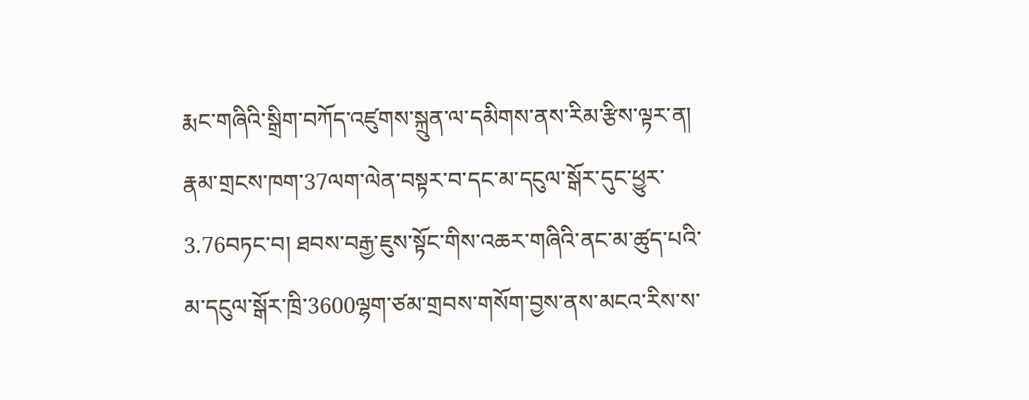རྨང་གཞིའི་སྒྲིག་བཀོད་འཛུགས་སྐྲུན་ལ་དམིགས་ནས་རིམ་རྩིས་ལྟར་ན། རྣམ་གྲངས་ཁག་37ལག་ལེན་བསྟར་བ་དང་མ་དངུལ་སྒོར་དུང་ཕྱུར་3.76བཏང་བ། ཐབས་བརྒྱ་ཇུས་སྟོང་གིས་འཆར་གཞིའི་ནང་མ་ཚུད་པའི་མ་དངུལ་སྒོར་ཁྲི་3600ལྷག་ཙམ་གྲབས་གསོག་བྱས་ནས་མངའ་རིས་ས་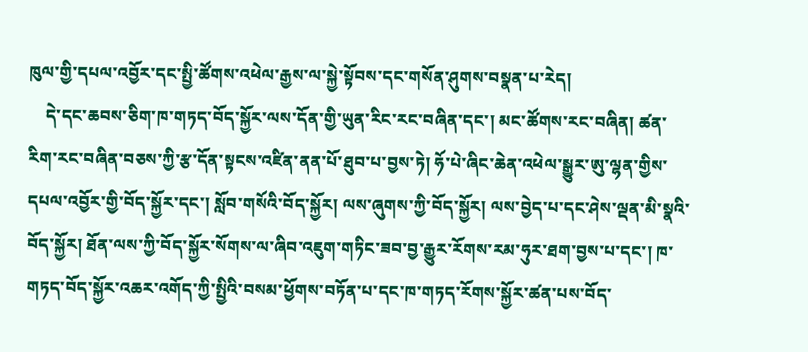ཁུལ་གྱི་དཔལ་འབྱོར་དང་སྤྱི་ཚོགས་འཕེལ་རྒྱས་ལ་སྐྱེ་སྟོབས་དང་གསོན་ཤུགས་བསྣན་པ་རེད།
    དེ་དང་ཆབས་ཅིག་ཁ་གཏད་བོད་སྐྱོར་ལས་དོན་གྱི་ཡུན་རིང་རང་བཞིན་དང་། མང་ཚོགས་རང་བཞིན། ཚན་རིག་རང་བཞིན་བཅས་ཀྱི་རྩ་དོན་སྟངས་འཛིན་ནན་པོ་ཐུབ་པ་བྱས་ཏེ། ཧོ་པེ་ཞིང་ཆེན་འཕེལ་སྒྱུར་ཨུ་ལྷན་གྱིས་དཔལ་འབྱོར་གྱི་བོད་སྐྱོར་དང་། སློབ་གསོའི་བོད་སྐྱོར། ལས་ཞུགས་ཀྱི་བོད་སྐྱོར། ལས་བྱེད་པ་དང་ཤེས་ལྡན་མི་སྣའི་བོད་སྐྱོར། ཐོན་ལས་ཀྱི་བོད་སྐྱོར་སོགས་ལ་ཞིབ་འཇུག་གཏིང་ཟབ་བྱ་རྒྱུར་རོགས་རམ་ཧུར་ཐག་བྱས་པ་དང་། ཁ་གཏད་བོད་སྐྱོར་འཆར་འགོད་ཀྱི་སྤྱིའི་བསམ་ཕྱོགས་བཏོན་པ་དང་ཁ་གཏད་རོགས་སྐྱོར་ཚན་པས་བོད་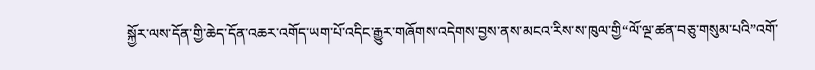སྐྱོར་ལས་དོན་གྱི་ཆེད་དོན་འཆར་འགོད་ཡག་པོ་འདིང་རྒྱུར་གཞོགས་འདེགས་བྱས་ནས་མངའ་རིས་ས་ཁུལ་གྱི“ལོ་ལྔ་ཚན་བཅུ་གསུམ་པའི”འགོ་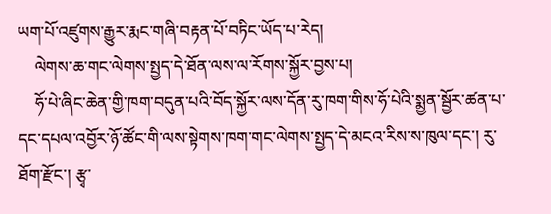ཡག་པོ་འཛུགས་རྒྱུར་རྨང་གཞི་བརྟན་པོ་བཏིང་ཡོད་པ་རེད།
    ལེགས་ཆ་གང་ལེགས་སྤྱད་དེ་ཐོན་ལས་ལ་རོགས་སྐྱོར་བྱས་པ།
    ཧོ་པེ་ཞིང་ཆེན་གྱི་ཁག་བདུན་པའི་བོད་སྐྱོར་ལས་དོན་རུ་ཁག་གིས་ཧོ་པེའི་སྨྱན་སྦྱོར་ཚན་པ་དང་དཔལ་འབྱོར་ཉོ་ཚོང་གི་ལས་སྟེགས་ཁག་གང་ལེགས་སྤྱད་དེ་མངའ་རིས་ས་ཁུལ་དང་། རུ་ཐོག་རྫོང་། རྩྭ་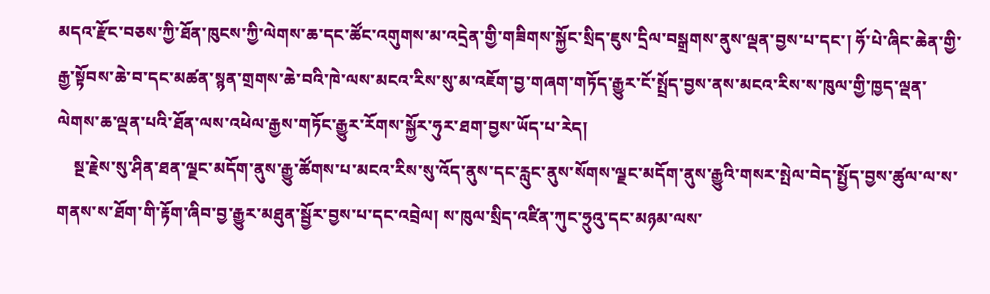མདའ་རྫོང་བཅས་ཀྱི་ཐོན་ཁུངས་ཀྱི་ལེགས་ཆ་དང་ཚོང་འགུགས་མ་འདྲེན་གྱི་གཟིགས་སྐྱོང་སྲིད་ཇུས་དྲིལ་བསྒྲགས་ནུས་ལྡན་བྱས་པ་དང་། ཧོ་པེ་ཞིང་ཆེན་གྱི་རྒྱ་སྟོབས་ཆེ་བ་དང་མཚན་སྙན་གྲགས་ཆེ་བའི་ཁེ་ལས་མངའ་རིས་སུ་མ་འཇོག་བྱ་གཞག་གཏོད་རྒྱུར་ངོ་སྤྲོད་བྱས་ནས་མངའ་རིས་ས་ཁུལ་གྱི་ཁྱད་ལྡན་ལེགས་ཆ་ལྡན་པའི་ཐོན་ལས་འཕེལ་རྒྱས་གཏོང་རྒྱུར་རོགས་སྐྱོར་ཧུར་ཐག་བྱས་ཡོད་པ་རེད།
    སྔ་རྗེས་སུ་ཤིན་ཐན་ལྗང་མདོག་ནུས་རྒྱུ་ཚོགས་པ་མངའ་རིས་སུ་འོད་ནུས་དང་རླུང་ནུས་སོགས་ལྗང་མདོག་ནུས་རྒྱུའི་གསར་སྤེལ་བེད་སྤྱོད་བྱས་ཚུལ་ལ་ས་གནས་ས་ཐོག་གི་རྟོག་ཞིབ་བྱ་རྒྱུར་མཐུན་སྦྱོར་བྱས་པ་དང་འབྲེལ། ས་ཁུལ་སྲིད་འཛིན་ཀུང་ཧྲུའུ་དང་མཉམ་ལས་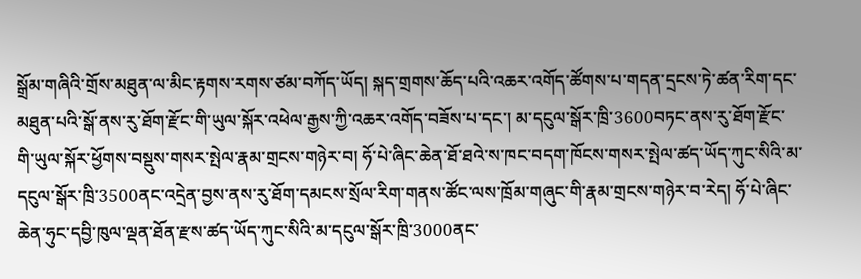སྒྲོམ་གཞིའི་གྲོས་མཐུན་ལ་མིང་རྟགས་རགས་ཙམ་བཀོད་ཡོད། སྐད་གྲགས་ཆོད་པའི་འཆར་འགོད་ཚོགས་པ་གདན་དྲངས་ཏེ་ཚན་རིག་དང་མཐུན་པའི་སྒོ་ནས་རུ་ཐོག་རྫོང་གི་ཡུལ་སྐོར་འཕེལ་རྒྱས་ཀྱི་འཆར་འགོད་བཟོས་པ་དང་། མ་དངུལ་སྒོར་ཁྲི་3600བཏང་ནས་རུ་ཐོག་རྫོང་གི་ཡུལ་སྐོར་ཕྱོགས་བསྡུས་གསར་སྤེལ་རྣམ་གྲངས་གཉེར་བ། ཧོ་པེ་ཞིང་ཆེན་ཐོ་ཐའེ་ས་ཁང་བདག་ཁོངས་གསར་སྤེལ་ཚད་ཡོད་ཀུང་སིའི་མ་དངུལ་སྒོར་ཁྲི་3500ནང་འདྲེན་བྱས་ནས་རུ་ཐོག་དམངས་སྲོལ་རིག་གནས་ཚོང་ལས་ཁྲོམ་གཞུང་གི་རྣམ་གྲངས་གཉེར་བ་རེད། ཧོ་པེ་ཞིང་ཆེན་ཧུང་དབྱི་ཁུལ་ལྡན་ཐོན་རྫས་ཚད་ཡོད་ཀུང་སིའི་མ་དངུལ་སྒོར་ཁྲི་3000ནང་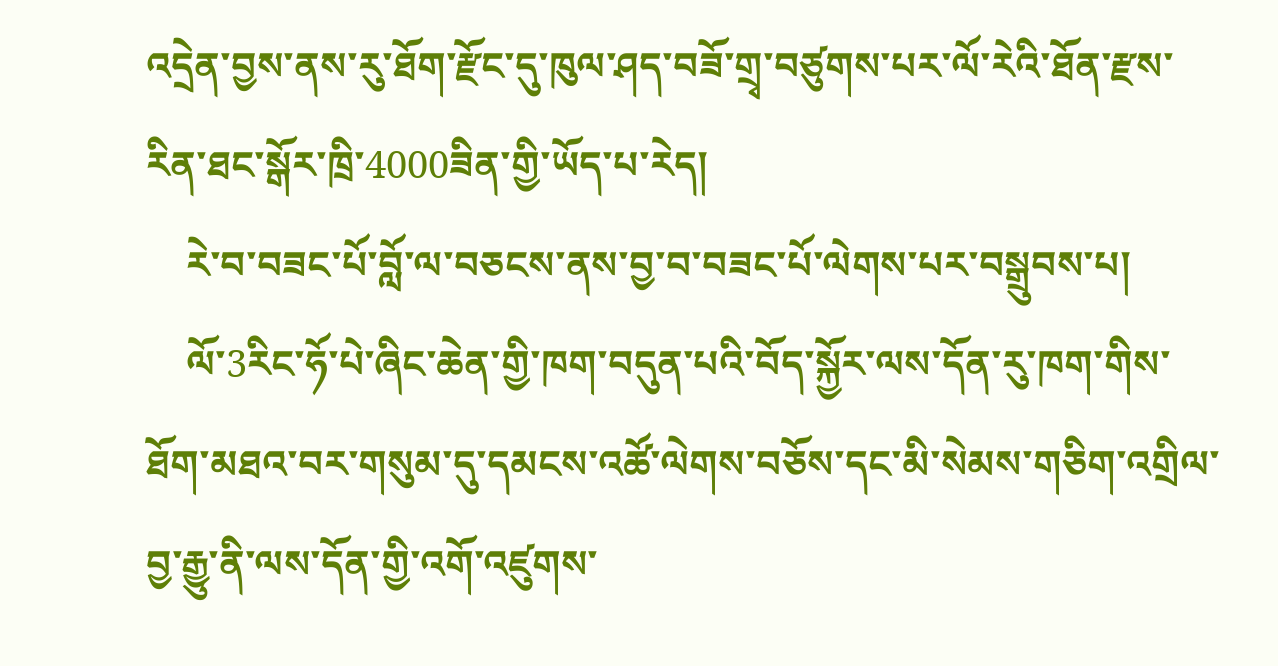འདྲེན་བྱས་ནས་རུ་ཐོག་རྫོང་དུ་ཁུལ་ཤད་བཟོ་གྲྭ་བཙུགས་པར་ལོ་རེའི་ཐོན་རྫས་རིན་ཐང་སྒོར་ཁྲི་4000ཟིན་གྱི་ཡོད་པ་རེད།
    རེ་བ་བཟང་པོ་བློ་ལ་བཅངས་ནས་བྱ་བ་བཟང་པོ་ལེགས་པར་བསྒྲུབས་པ།
    ལོ་3རིང་ཧོ་པེ་ཞིང་ཆེན་གྱི་ཁག་བདུན་པའི་བོད་སྐྱོར་ལས་དོན་རུ་ཁག་གིས་ཐོག་མཐའ་བར་གསུམ་དུ་དམངས་འཚོ་ལེགས་བཅོས་དང་མི་སེམས་གཅིག་འགྲིལ་བྱ་རྒྱུ་ནི་ལས་དོན་གྱི་འགོ་འཛུགས་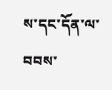ས་དང་དོན་ལ་བབས་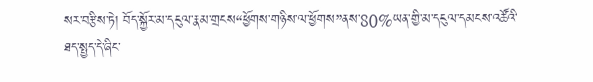སར་བརྩིས་ཏེ། བོད་སྐྱོར་མ་དངུལ་རྣམ་གྲངས“ཕྱོགས་གཉིས་ལ་ཕྱོགས”ནས་80%ཡན་གྱི་མ་དངུལ་དམངས་འཚོའི་ཐད་སྤྱད་དེ་ཞིང་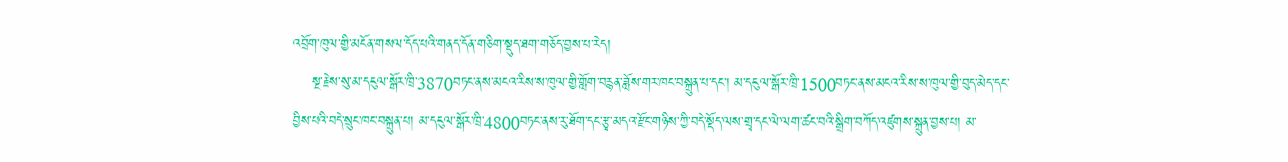འབྲོག་ཁུལ་གྱི་མངོན་གསལ་དོད་པའི་གནད་དོན་གཅིག་སྡུད་ཐག་གཅོད་བྱས་པ་རེད།
    སྔ་རྗེས་སུ་མ་དངུལ་སྒོར་ཁྲི་3870བཏང་ནས་མངའ་རིས་ས་ཁུལ་གྱི་གློག་བརྙན་ཟློས་གར་ཁང་བསྐྲུན་པ་དང་། མ་དངུལ་སྒོར་ཁྲི་1500བཏང་ནས་མངའ་རིས་ས་ཁུལ་གྱི་བུད་མེད་དང་བྱིས་པའི་བདེ་སྲུང་ཁང་བསྐྲུན་པ། མ་དངུལ་སྒོར་ཁྲི་4800བཏང་ནས་རུ་ཐོག་དང་རྩྭ་མདའ་རྫོང་གཉིས་ཀྱི་བདེ་སྡོད་ལས་གྲྭ་དང་ལེ་ལག་ཚང་བའི་སྒྲིག་བཀོད་འཛུགས་སྐྲུན་བྱས་པ། མ་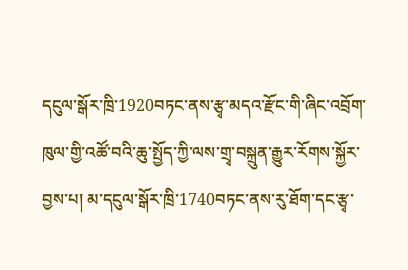དངུལ་སྒོར་ཁྲི་1920བཏང་ནས་རྩྭ་མདའ་རྫོང་གི་ཞིང་འབྲོག་ཁུལ་གྱི་འཚོ་བའི་ཆུ་སྤྱོད་ཀྱི་ལས་གྲྭ་བསྐྲུན་རྒྱུར་རོགས་སྐྱོར་བྱས་པ། མ་དངུལ་སྒོར་ཁྲི་1740བཏང་ནས་རུ་ཐོག་དང་རྩྭ་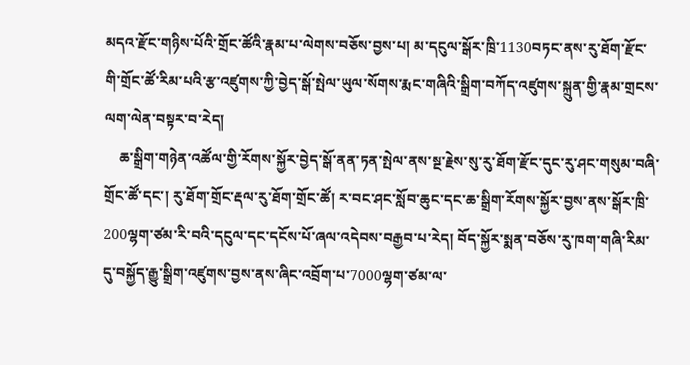མདའ་རྫོང་གཉིས་པོའི་གྲོང་ཚོའི་རྣམ་པ་ལེགས་བཅོས་བྱས་པ། མ་དངུལ་སྒོར་ཁྲི་1130བཏང་ནས་རུ་ཐོག་རྫོང་གི་གྲོང་ཚོ་རིམ་པའི་རྩ་འཛུགས་ཀྱི་བྱེད་སྒོ་སྤེལ་ཡུལ་སོགས་རྨང་གཞིའི་སྒྲིག་བཀོད་འཛུགས་སྐྲུན་གྱི་རྣམ་གྲངས་ལག་ལེན་བསྟར་བ་རེད།
    ཆ་སྒྲིག་གཉེན་འཚོལ་གྱི་རོགས་སྐྱོར་བྱེད་སྒོ་ནན་ཏན་སྤེལ་ནས་སྔ་རྗེས་སུ་རུ་ཐོག་རྫོང་དུང་རུ་ཤང་གསུམ་བཞི་གྲོང་ཚོ་དང་། རུ་ཐོག་གྲོང་རྡལ་རུ་ཐོག་གྲོང་ཚོ། ར་བང་ཤང་སློབ་ཆུང་དང་ཆ་སྒྲིག་རོགས་སྐྱོར་བྱས་ནས་སྒོར་ཁྲི་200ལྷག་ཙམ་རི་བའི་དངུལ་དང་དངོས་པོ་ཞལ་འདེབས་བརྒྱབ་པ་རེད། བོད་སྐྱོར་སྨན་བཅོས་རུ་ཁག་གཞི་རིམ་དུ་བསྐྱོད་རྒྱུ་སྒྲིག་འཛུགས་བྱས་ནས་ཞིང་འབྲོག་པ་7000ལྷག་ཙམ་ལ་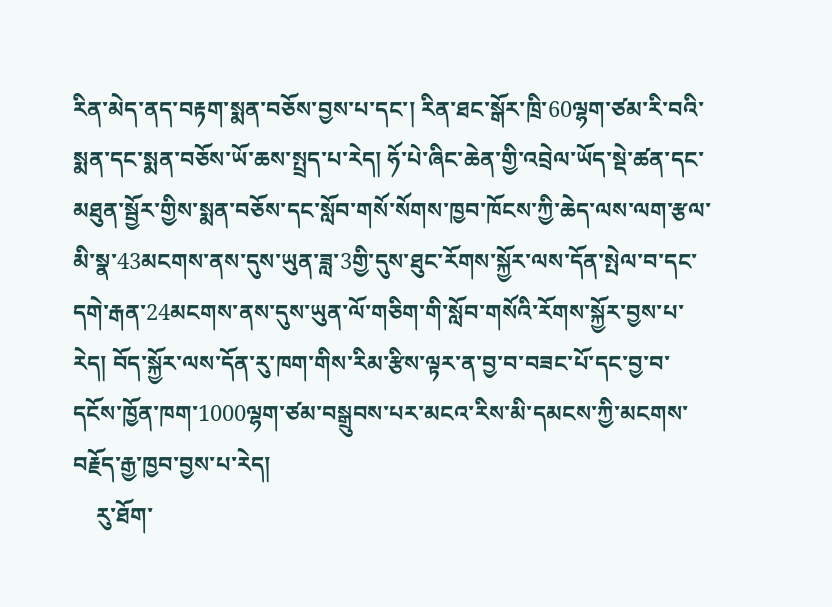རིན་མེད་ནད་བརྟག་སྨན་བཅོས་བྱས་པ་དང་། རིན་ཐང་སྒོར་ཁྲི་60ལྷག་ཙམ་རི་བའི་སྨན་དང་སྨན་བཅོས་ཡོ་ཆས་སྤྲད་པ་རེད། ཧོ་པེ་ཞིང་ཆེན་གྱི་འབྲེལ་ཡོད་སྡེ་ཚན་དང་མཐུན་སྦྱོར་གྱིས་སྨན་བཅོས་དང་སློབ་གསོ་སོགས་ཁྱབ་ཁོངས་ཀྱི་ཆེད་ལས་ལག་རྩལ་མི་སྣ་43མངགས་ནས་དུས་ཡུན་ཟླ་3གྱི་དུས་ཐུང་རོགས་སྐྱོར་ལས་དོན་སྤེལ་བ་དང་དགེ་རྒན་24མངགས་ནས་དུས་ཡུན་ལོ་གཅིག་གི་སློབ་གསོའི་རོགས་སྐྱོར་བྱས་པ་རེད། བོད་སྐྱོར་ལས་དོན་རུ་ཁག་གིས་རིམ་རྩིས་ལྟར་ན་བྱ་བ་བཟང་པོ་དང་བྱ་བ་དངོས་ཁྱོན་ཁག་1000ལྷག་ཙམ་བསྒྲུབས་པར་མངའ་རིས་མི་དམངས་ཀྱི་མངགས་བརྗོད་རྒྱ་ཁྱབ་བྱས་པ་རེད།
    རུ་ཐོག་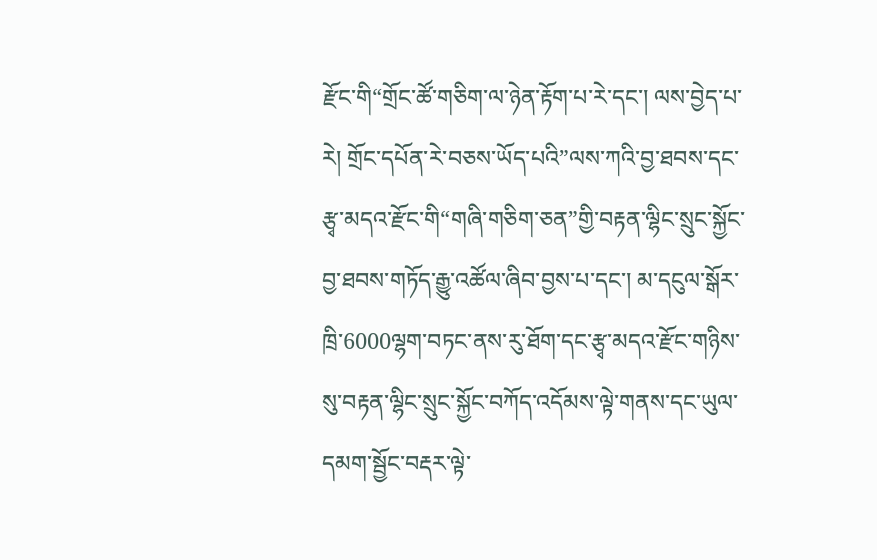རྫོང་གི“གྲོང་ཚོ་གཅིག་ལ་ཉེན་རྟོག་པ་རེ་དང་། ལས་བྱེད་པ་རེ། གྲོང་དཔོན་རེ་བཅས་ཡོད་པའི”ལས་ཀའི་བྱ་ཐབས་དང་རྩྭ་མདའ་རྫོང་གི“གཞི་གཅིག་ཅན”གྱི་བརྟན་ལྷིང་སྲུང་སྐྱོང་བྱ་ཐབས་གཏོད་རྒྱུ་འཚོལ་ཞིབ་བྱས་པ་དང་། མ་དངུལ་སྒོར་ཁྲི་6000ལྷག་བཏང་ནས་རུ་ཐོག་དང་རྩྭ་མདའ་རྫོང་གཉིས་སུ་བརྟན་ལྷིང་སྲུང་སྐྱོང་བཀོད་འདོམས་ལྟེ་གནས་དང་ཡུལ་དམག་སྦྱོང་བརྡར་ལྟེ་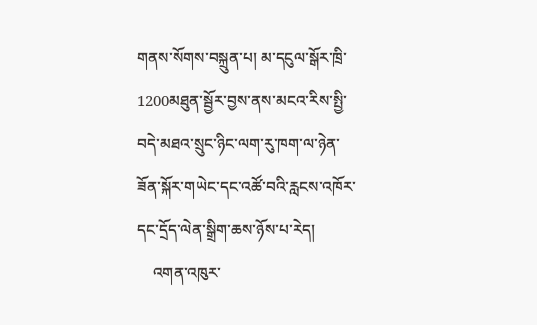གནས་སོགས་བསྐྲུན་པ། མ་དངུལ་སྒོར་ཁྲི་1200མཐུན་སྦྱོར་བྱས་ནས་མངའ་རིས་སྤྱི་བདེ་མཐའ་སྲུང་ཉིང་ལག་རུ་ཁག་ལ་ཉེན་ཟོན་སྐོར་གཡེང་དང་འཚོ་བའི་རླངས་འཁོར་དང་དྲོད་ལེན་སྒྲིག་ཆས་ཉོས་པ་རེད།
    འགན་འཁུར་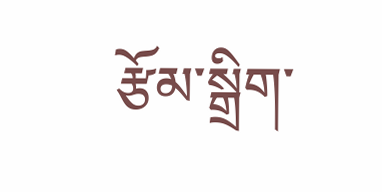རྩོམ་སྒྲིག་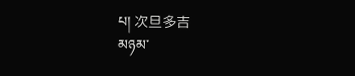པ། 次旦多吉
མཉམ་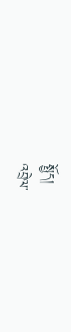སྤྱོད།
འབྲེལ་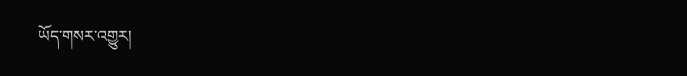ཡོད་གསར་འགྱུར།